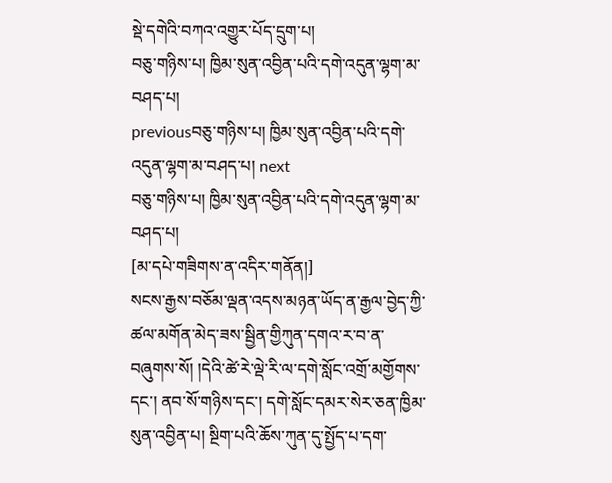སྡེ་དགེའི་བཀའ་འགྱུར་པོད་དྲུག་པ།
བཅུ་གཉིས་པ། ཁྱིམ་སུན་འབྱིན་པའི་དགེ་འདུན་ལྷག་མ་བཤད་པ།
previousབཅུ་གཉིས་པ། ཁྱིམ་སུན་འབྱིན་པའི་དགེ་འདུན་ལྷག་མ་བཤད་པ། next
བཅུ་གཉིས་པ། ཁྱིམ་སུན་འབྱིན་པའི་དགེ་འདུན་ལྷག་མ་བཤད་པ།
[མ་དཔེ་གཟིགས་ན་འདིར་གནོན།]
སངས་རྒྱས་བཅོམ་ལྡན་འདས་མཉན་ཡོད་ན་རྒྱལ་བྱེད་ཀྱི་ཚལ་མགོན་མེད་ཟས་སྦྱིན་གྱིཀུན་དགའ་ར་བ་ན་བཞུགས་སོ། །དེའི་ཚེ་རེ་ལྡེ་རི་ལ་དགེ་སློང་འགྲོ་མགྱོགས་དང་། ནབ་སོ་གཉིས་དང་། དགེ་སློང་དམར་སེར་ཅན་ཁྱིམ་སུན་འབྱིན་པ། སྔིག་པའི་ཆོས་ཀུན་དུ་སྤྱོད་པ་དག་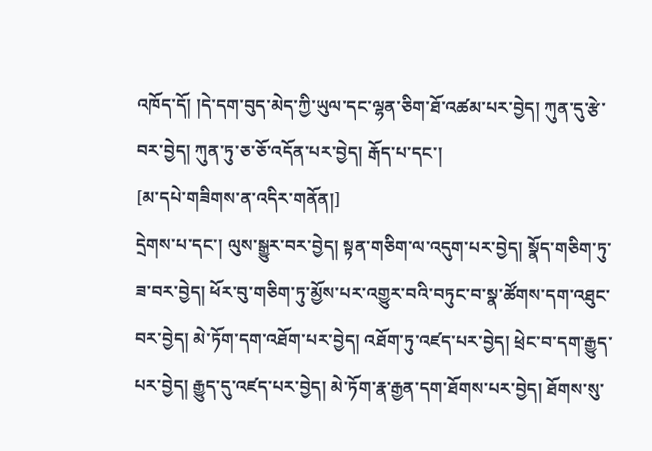འཁོད་དོ། །དེ་དག་བུད་མེད་ཀྱི་ཡུལ་དང་ལྷན་ཅིག་ཐོ་འཚམ་པར་བྱེད། ཀུན་དུ་རྩེ་བར་བྱེད། ཀུན་ཏུ་ཅ་ཅོ་འདོན་པར་བྱེད། རྒོད་པ་དང་།
[མ་དཔེ་གཟིགས་ན་འདིར་གནོན།]
དྲེགས་པ་དང་། ལུས་སྒྱུར་བར་བྱེད། སྟན་གཅིག་ལ་འདུག་པར་བྱེད། སྣོད་གཅིག་ཏུ་ཟ་བར་བྱེད། ཕོར་བུ་གཅིག་ཏུ་མྱོས་པར་འགྱུར་བའི་བཏུང་བ་སྣ་ཚོགས་དག་འཐུང་བར་བྱེད། མེ་ཏོག་དག་འཐོག་པར་བྱེད། འཐོག་ཏུ་འཛད་པར་བྱེད། ཕྲེང་བ་དག་རྒྱུད་པར་བྱེད། རྒྱུད་དུ་འཛད་པར་བྱེད། མེ་ཏོག་རྣ་རྒྱན་དག་ཐོགས་པར་བྱེད། ཐོགས་སུ་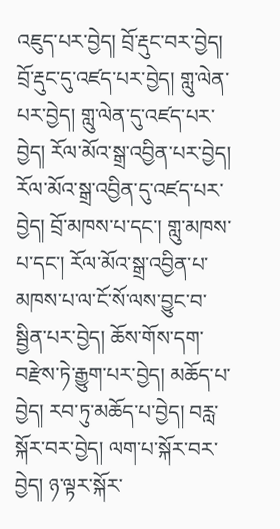འཇུད་པར་བྱེད། བྲོ་རྡུང་བར་བྱེད། བྲོ་རྡུང་དུ་འཛད་པར་བྱེད། གླུ་ལེན་པར་བྱེད། གླུ་ལེན་དུ་འཛད་པར་བྱེད། རོལ་མོའ་སྒྲ་འབྱིན་པར་བྱེད། རོལ་མོའ་སྒྲ་འབྱིན་དུ་འཛད་པར་བྱེད། བྲོ་མཁས་པ་དང་། གླུ་མཁས་པ་དང་། རོལ་མོའ་སྒྲ་འབྱིན་པ་མཁས་པ་ལ་ངོ་སོ་ལས་བྱུང་བ་སྦྱིན་པར་བྱེད། ཆོས་གོས་དག་བརྫེས་ཏེ་རྒྱུག་པར་བྱེད། མཆོད་པ་བྱེད། རབ་ཏུ་མཆོད་པ་བྱེད། བརླ་སྐོར་བར་བྱེད། ལག་པ་སྐོར་བར་བྱེད། ཉ་ལྟར་སྐོར་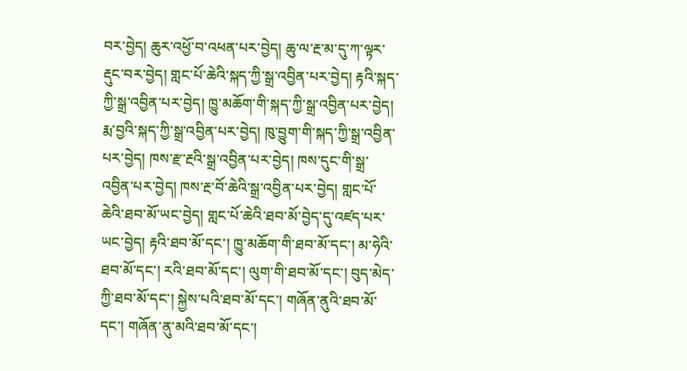བར་བྱེད། ཆུར་འཕྱོ་བ་འཕན་པར་བྱེད། ཆུ་ལ་རྔ་མ་དུ་ཀ་ལྟར་རྡུང་བར་བྱེད། གླང་པོ་ཆེའི་སྐད་ཀྱི་སྒྲ་འབྱིན་པར་བྱེད། རྟའི་སྐད་ཀྱི་སྒྲ་འབྱིན་པར་བྱེད། ཁྱུ་མཆོག་གི་སྐད་ཀྱི་སྒྲ་འབྱིན་པར་བྱེད། རྨ་བྱའི་སྐད་ཀྱི་སྒྲ་འབྱིན་པར་བྱེད། ཁུ་བྱུག་གི་སྐད་ཀྱི་སྒྲ་འབྱིན་པར་བྱེད། ཁས་རྫ་རྔའི་སྒྲ་འབྱིན་པར་བྱེད། ཁས་དུང་གི་སྒྲ་འབྱིན་པར་བྱེད། ཁས་རྔ་བོ་ཆེའི་སྒྲ་འབྱིན་པར་བྱེད། གླང་པོ་ཆེའི་ཐབ་མོ་ཡང་བྱེད། གླང་པོ་ཆེའི་ཐབ་མོ་བྱེད་དུ་འཛད་པར་ཡང་བྱེད། རྟའི་ཐབ་མོ་དང་། ཁྱུ་མཆོག་གི་ཐབ་མོ་དང་། མ་ཧེའི་ཐབ་མོ་དང་། རའི་ཐབ་མོ་དང་། ལུག་གི་ཐབ་མོ་དང་། བུད་མེད་ཀྱི་ཐབ་མོ་དང་། སྐྱེས་པའི་ཐབ་མོ་དང་། གཞོན་ནུའི་ཐབ་མོ་དང་། གཞོན་ནུ་མའི་ཐབ་མོ་དང་།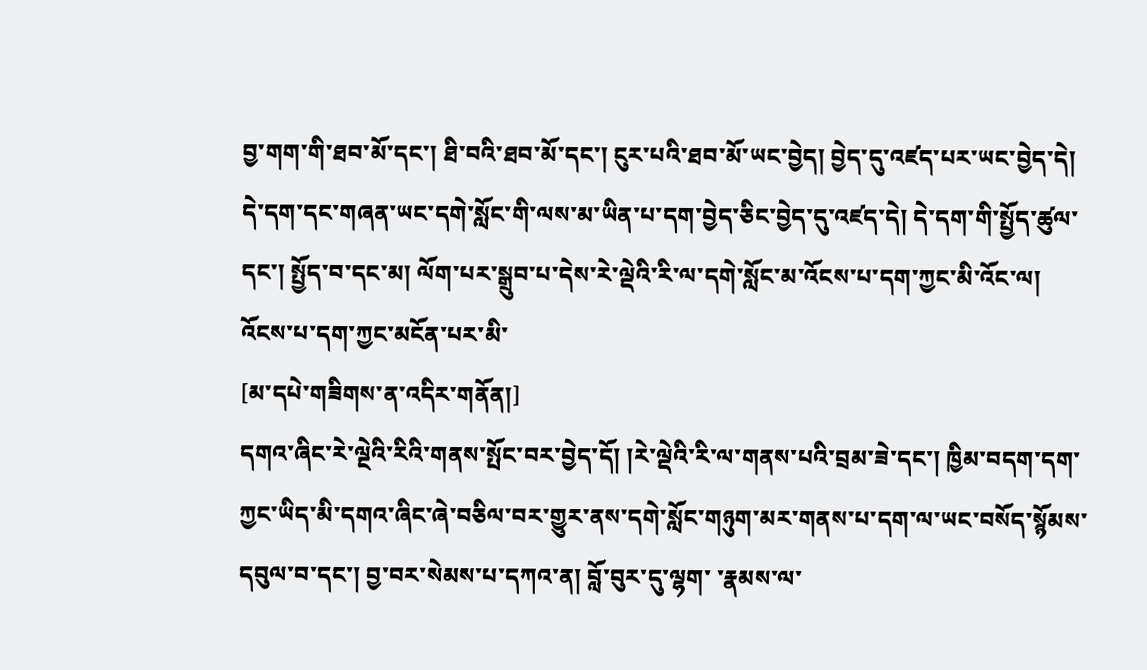བྱ་གག་གི་ཐབ་མོ་དང་། ཐི་བའི་ཐབ་མོ་དང་། ངུར་པའི་ཐབ་མོ་ཡང་བྱེད། བྱེད་དུ་འཛད་པར་ཡང་བྱེད་དེ། དེ་དག་དང་གཞན་ཡང་དགེ་སློང་གི་ལས་མ་ཡིན་པ་དག་བྱེད་ཅིང་བྱེད་དུ་འཛད་དེ། དེ་དག་གི་སྤྱོད་ཚུལ་དང་། སྤྱོད་བ་དང་མ། ལོག་པར་སྒྲུབ་པ་དེས་རེ་ལྡེའི་རི་ལ་དགེ་སློང་མ་འོངས་པ་དག་ཀྱང་མི་འོང་ལ། འོངས་པ་དག་ཀྱང་མངོན་པར་མི་
[མ་དཔེ་གཟིགས་ན་འདིར་གནོན།]
དགའ་ཞིང་རེ་ལྔེའི་རིའི་གནས་སྤོང་བར་བྱེད་དོ། །རེ་ལྡེའི་རི་ལ་གནས་པའི་བྲམ་ཟེ་དང་། ཁྱིམ་བདག་དག་ཀྱང་ཡིད་མི་དགའ་ཞིང་ཞེ་བཅིལ་བར་གྱུར་ནས་དགེ་སློང་གཉུག་མར་གནས་པ་དག་ལ་ཡང་བསོད་སྙོམས་དབུལ་བ་དང་། བྱ་བར་སེམས་པ་དཀའ་ན། བློ་བུར་དུ་ལྷག་ ་རྣམས་ལ་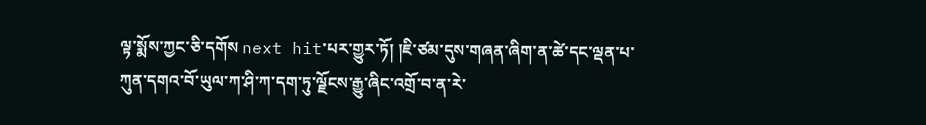ལྟ་སྨོས་ཀྱང་ཅི་དགོས next hit་པར་གྱུར་ཏོ། །ཇི་ཙམ་དུས་གཞན་ཞིག་ན་ཚེ་དང་ལྡན་པ་ཀུན་དགའ་བོ་ཡུལ་ཀ་ཤི་ཀ་དག་ཏུ་ལྗོངས་རྒྱུ་ཞིང་འགྲོ་བ་ན་རེ་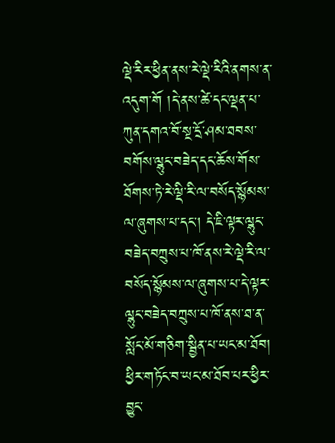ལྡེ་རིར་ཕྱིན་ནས་རེ་ལྡེ་རིའི་ནགས་ན་འདུག་གོ །དེ་ནས་ཚེ་དང་ལྡན་པ་ཀུན་དགའ་བོ་སྔ་དྲོ་ཤམ་ཐབས་བགོས་ལྷུང་བཟེད་དང་ཆོས་གོས་ཐོགས་ཏེ་རེ་ལྡི་རི་ལ་བསོད་སྙོམས་ལ་ཞུགས་པ་དང་། དེ་ཇི་ལྟར་ལྷུང་བཟེད་བཀྲུས་པ་ཁོ་ནས་རེ་ལྡེ་རི་ལ་བསོད་སྙོམས་ལ་ཞུགས་པ་དེ་ལྟར་ལྷུང་བཟེད་བཀྲུས་པ་ཁོ་ནས་ཐ་ན་སློང་མོ་གཅིག་སྦྱིན་པ་ཡང་མ་ཐོབ། ཕྱིར་གཏོང་བ་ཡང་མ་ཐོབ་པར་ཕྱིར་བྱུང་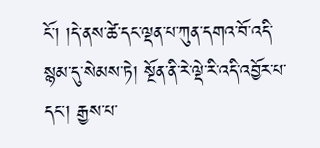ངོ་། །དེ་ནས་ཚེ་དང་ལྡན་པ་ཀུན་དགའ་བོ་འདི་སྙམ་དུ་སེམས་ཏེ། སྔོན་ནི་རེ་ལྡེ་རི་འདི་འབྱོར་པ་དང་། རྒྱས་པ་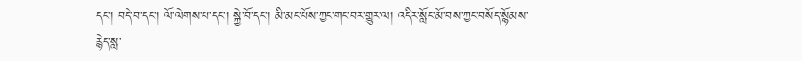དང་། བདེ་བ་དང་། ལོ་ལེགས་པ་དང་། སྐྱེ་བོ་དང་། མི་མང་པོས་ཀྱང་གང་བར་གྱུར་ལ། འདིར་སློང་མོ་བས་ཀྱང་བསོད་སྙོམས་རྙེད་སླ་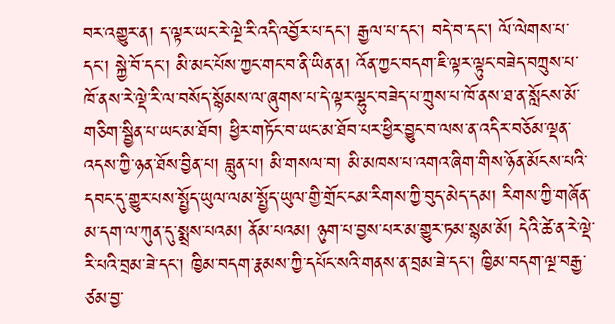བར་འགྱུར་ན། ད་ལྟར་ཡང་རེ་ལྔེ་རི་འདི་འབྱོར་པ་དང་། རྒྱལ་པ་དང་། བདེ་བ་དང། ལོ་ལེགས་པ་དང་། སྐྱེ་བོ་དང་། མི་མང་པོས་ཀྱང་གང་བ་ནི་ཡིན་ན། འོན་ཀྱང་བདག་ཇི་ལྟར་ལྟུང་བཟེད་བཀྲུས་པ་ཁོ་ནས་རེ་ལྡེ་རི་ལ་བསོད་སྙོམས་ལ་ཞུགས་པ་དེ་ལྟར་ལྷུང་བཟེད་པ་ཀྲུས་པ་ཁོ་ནས་ཐ་ན་སློངས་མོ་གཅིག་སྦྱིན་པ་ཡང་མ་ཐོབ། ཕྱིར་གཏོང་བ་ཡང་མ་ཐོབ་པར་ཕྱིར་བྱུང་བ་ལས་ན་འདིར་བཅོམ་ལྡན་འདས་ཀྱི་ཉན་ཐོས་བྱིན་པ། བླུན་པ། མི་གསལ་བ། མི་མཁས་པ་འགའ་ཞིག་གིས་ཉོན་མོངས་པའི་དབང་དུ་གྱུར་པས་སྤྱོད་ཡུལ་ལམ་སྤྱོད་ཡུལ་གྱི་གྲོང་ངམ་རིགས་ཀྱི་བུད་མེད་དམ། རིགས་ཀྱི་གཞོན་མ་དག་ལ་ཀུན་དུ་སྨྲས་པའམ། ནོམ་པའམ། ཉུག་པ་བྱས་པར་མ་གྱུར་ཏམ་སྙམ་མོ། དེའི་ཚེ་ན་རེ་ལྡེ་རི་པའི་བྲམ་ཟེ་དང་། ཁྱིམ་བདག་རྣམས་ཀྱི་དཔོང་སའི་གནས་ན་བྲམ་ཟེ་དང་། ཁྱིམ་བདག་ལྔ་བརྒྱ་ཙམ་བྱ་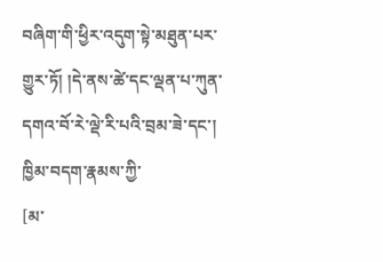བཞིག་གི་ཕྱིར་འདུག་སྟེ་མཐུན་པར་གྱུར་ཏོ། །དེ་ནས་ཚེ་དང་ལྡན་པ་ཀུན་དགའ་བོ་རེ་ལྡེ་རི་པའི་བྲམ་ཟེ་དང་། ཁྱིམ་བདག་རྣམས་ཀྱི་
[མ་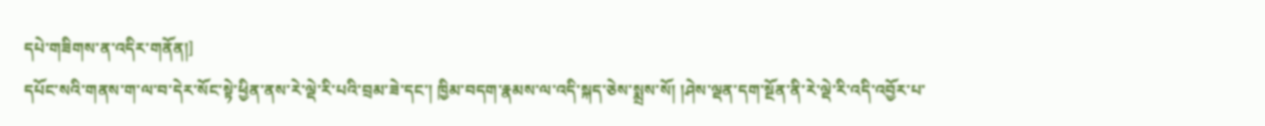དཔེ་གཟིགས་ན་འདིར་གནོན།]
དཔོང་སའི་གནས་ག་ལ་བ་དེར་སོང་སྟེ་ཕྱིན་ནས་རེ་ལྡེ་རི་པའི་བྲམ་ཟེ་དང་། ཁྱིམ་བདག་རྣམས་ལ་འདི་སྐད་ཅེས་སྨྲས་སོ། །ཤེས་ལྡན་དག་སྔོན་ནི་རེ་ལྡེ་རི་འདི་འབྱོར་པ་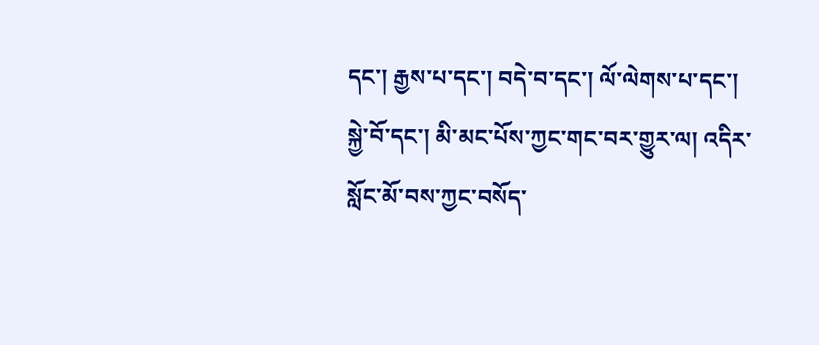དང་། རྒྱས་པ་དང་། བདེ་བ་དང་། ལོ་ལེགས་པ་དང་། སྐྱེ་བོ་དང་། མི་མང་པོས་ཀྱང་གང་བར་གྱུར་ལ། འདིར་སློང་མོ་བས་ཀྱང་བསོད་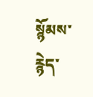སྙོམས་རྙེད་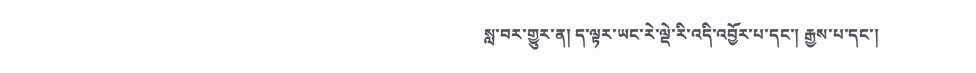སླ་བར་གྱུར་ན། ད་ལྟར་ཡང་རེ་ལྡེ་རི་འདི་འབྱོར་པ་དང་། རྒྱས་པ་དང་།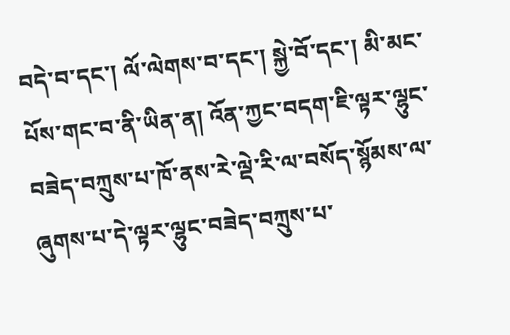བདེ་བ་དང་། ལོ་ལེགས་བ་དང་། སྐྱེ་བོ་དང་། མི་མང་པོས་གང་བ་ནི་ཡིན་ན། འོན་ཀྱང་བདག་ཇི་ལྟར་ལྷུང་བཟེད་བཀྲུས་པ་ཁོ་ནས་རེ་ལྡེ་རི་ལ་བསོད་སྙོམས་ལ་ཞུགས་པ་དེ་ལྟར་ལྷུང་བཟེད་བཀྲུས་པ་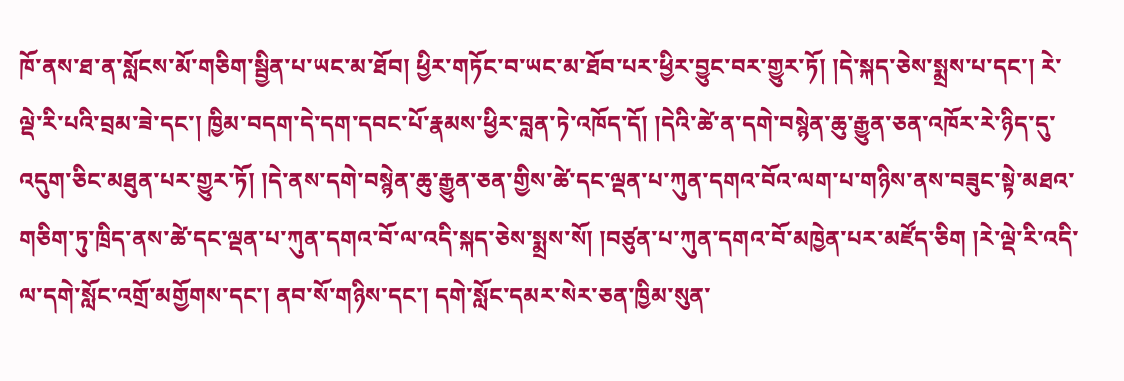ཁོ་ནས་ཐ་ན་སློངས་མོ་གཅིག་སྦྱིན་པ་ཡང་མ་ཐོབ། ཕྱིར་གཏོང་བ་ཡང་མ་ཐོབ་པར་ཕྱིར་བྱུང་བར་གྱུར་ཏོ། །དེ་སྐད་ཅེས་སྨྲས་པ་དང་། རེ་ལྡེ་རི་པའི་བྲམ་ཟེ་དང་། ཁྱིམ་བདག་དེ་དག་དབང་པོ་རྣམས་ཕྱིར་བླན་ཏེ་འཁོད་དོ། །དེའི་ཚེ་ན་དགེ་བསྙེན་ཆུ་རྒྱུན་ཅན་འཁོར་རེ་ཉིད་དུ་འདུག་ཅིང་མཐུན་པར་གྱུར་ཏོ། །དེ་ནས་དགེ་བསྙེན་ཆུ་རྒྱུན་ཅན་གྱིས་ཚེ་དང་ལྡན་པ་ཀུན་དགའ་བོའ་ལག་པ་གཉིས་ནས་བཟུང་སྟེ་མཐའ་གཅིག་ཏུ་ཁྲིད་ནས་ཚེ་དང་ལྡན་པ་ཀུན་དགའ་བོ་ལ་འདི་སྐད་ཅེས་སྨྲས་སོ། །བཙུན་པ་ཀུན་དགའ་བོ་མཁྱེན་པར་མཛོད་ཅིག །རེ་ལྡེ་རི་འདི་ ལ་དགེ་སློང་འགྲོ་མགྱོགས་དང་། ནབ་སོ་གཉིས་དང་། དགེ་སློང་དམར་སེར་ཅན་ཁྱིམ་སུན་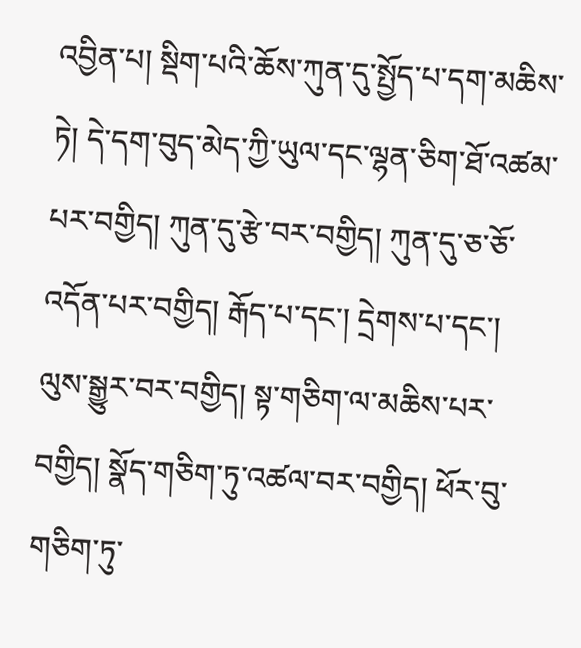འབྱིན་པ། སྡིག་པའི་ཆོས་ཀུན་དུ་སྤྱོད་པ་དག་མཆིས་ཏེ། དེ་དག་བུད་མེད་ཀྱི་ཡུལ་དང་ལྷན་ཅིག་ཐོ་འཚམ་པར་བགྱིད། ཀུན་དུ་རྩེ་བར་བགྱིད། ཀུན་དུ་ཅ་ཅོ་འདོན་པར་བགྱིད། རྒོད་པ་དང་། དྲེགས་པ་དང་། ལུས་སྒྱུར་བར་བགྱིད། སྟ་གཅིག་ལ་མཆིས་པར་བགྱིད། སྣོད་གཅིག་ཏུ་འཚལ་བར་བགྱིད། ཕོར་བུ་གཅིག་ཏུ་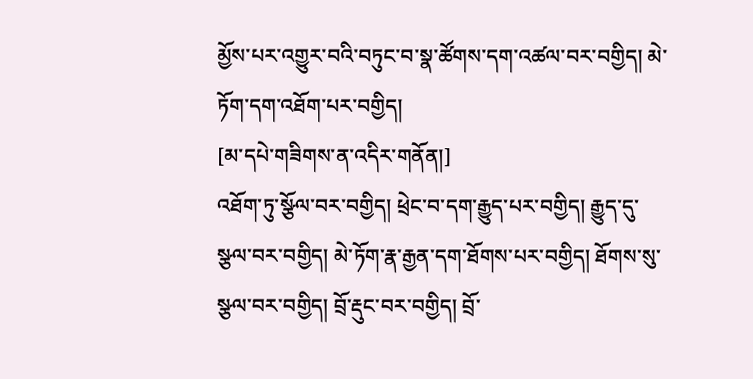མྱོས་པར་འགྱུར་བའི་བཏུང་བ་སྣ་ཚོགས་དག་འཚལ་བར་བགྱིད། མེ་ཏོག་དག་འཐོག་པར་བགྱིད།
[མ་དཔེ་གཟིགས་ན་འདིར་གནོན།]
འཐོག་ཏུ་སྩོལ་བར་བགྱིད། ཕྲེང་བ་དག་རྒྱུད་པར་བགྱིད། རྒྱུད་དུ་སྩལ་བར་བགྱིད། མེ་ཏོག་རྣ་རྒྱན་དག་ཐོགས་པར་བགྱིད། ཐོགས་སུ་སྩལ་བར་བགྱིད། བྲོ་རྡུང་བར་བགྱིད། བྲོ་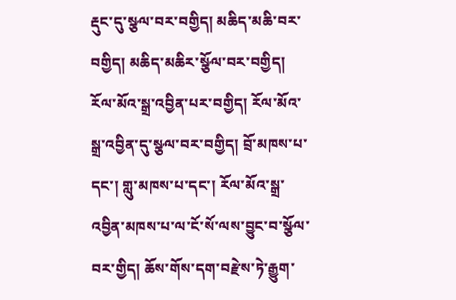རྡུང་དུ་སྩལ་བར་བགྱིད། མཆིད་མཆི་བར་བགྱིད། མཆིད་མཆིར་སྩོལ་བར་བགྱིད། རོལ་མོའ་སྒྲ་འབྱིན་པར་བགྱིད། རོལ་མོའ་སྒྲ་འབྱིན་དུ་སྩལ་བར་བགྱིད། བྲོ་མཁས་པ་དང་། གླུ་མཁས་པ་དང་། རོལ་མོའ་སྒྲ་འབྱིན་མཁས་པ་ལ་ངོ་སོ་ལས་བྱུང་བ་སྩོལ་བར་གྱིད། ཆོས་གོས་དག་བརྫེས་ཏེ་རྒྱུག་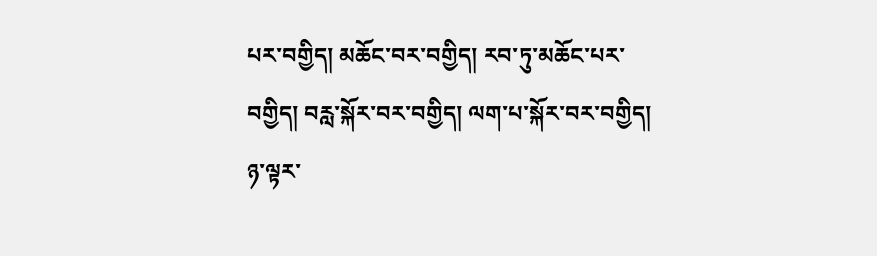པར་བགྱིད། མཆོང་བར་བགྱིད། རབ་ཏུ་མཆོང་པར་བགྱིད། བརླ་སྐོར་བར་བགྱིད། ལག་པ་སྐོར་བར་བགྱིད། ཉ་ལྟར་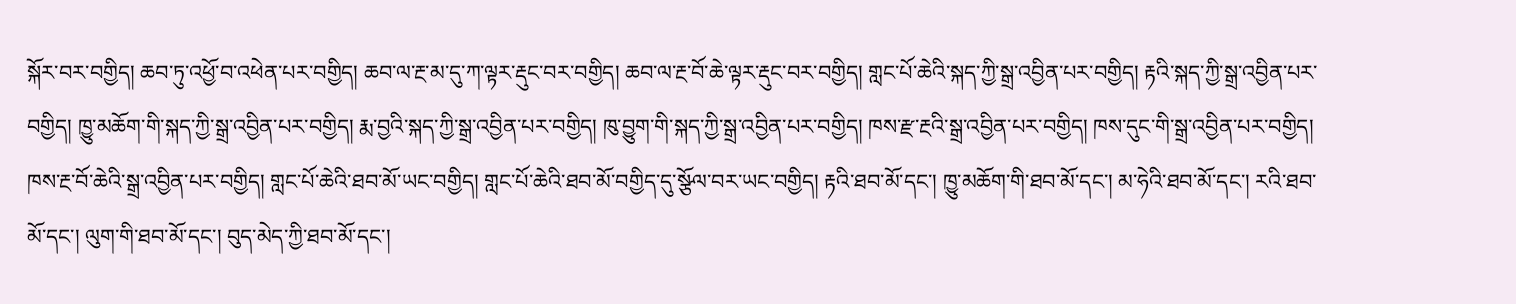སྐོར་བར་བགྱིད། ཆབ་ཏུ་འཕྱོ་བ་འཕེན་པར་བགྱིད། ཆབ་ལ་རྔ་མ་དུ་ཀ་ལྟར་རྡུང་བར་བགྱིད། ཆབ་ལ་རྔ་བོ་ཆེ་ལྟར་རྡུང་བར་བགྱིད། གླང་པོ་ཆེའི་སྐད་ཀྱི་སྒྲ་འབྱིན་པར་བགྱིད། རྟའི་སྐད་ཀྱི་སྒྲ་འབྱིན་པར་བགྱིད། ཁྱུ་མཆོག་གི་སྐད་ཀྱི་སྒྲ་འབྱིན་པར་བགྱིད། རྨ་བྱའི་སྐད་ཀྱི་སྒྲ་འབྱིན་པར་བགྱིད། ཁུ་བྱུག་གི་སྐད་ཀྱི་སྒྲ་འབྱིན་པར་བགྱིད། ཁས་རྫ་རྔའི་སྒྲ་འབྱིན་པར་བགྱིད། ཁས་དུང་གི་སྒྲ་འབྱིན་པར་བགྱིད། ཁས་རྔ་བོ་ཆེའི་སྒྲ་འབྱིན་པར་བགྱིད། གླང་པོ་ཆེའི་ཐབ་མོ་ཡང་བགྱིད། གླང་པོ་ཆེའི་ཐབ་མོ་བགྱིད་དུ་སྩོལ་བར་ཡང་བགྱིད། རྟའི་ཐབ་མོ་དང་། ཁྱུ་མཆོག་གི་ཐབ་མོ་དང་། མ་ཧེའི་ཐབ་མོ་དང་། རའི་ཐབ་མོ་དང་། ལུག་གི་ཐབ་མོ་དང་། བུད་མེད་ཀྱི་ཐབ་མོ་དང་།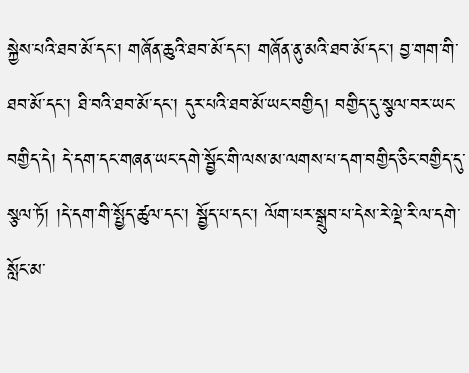སྐྱེས་པའི་ཐབ་མོ་དང་། གཞོན་ཆུའི་ཐབ་མོ་དང་། གཞོན་ནུ་མའི་ཐབ་མོ་དང་། བྱ་གག་གི་ཐབ་མོ་དང་། ཐི་བའི་ཐབ་མོ་དང་། དུར་པའི་ཐབ་མོ་ཡང་བགྱིད། བགྱིད་དུ་སྩལ་བར་ཡང་བགྱིད་དེ། དེ་དག་དང་གཞན་ཡང་དགེ་སྦྱོང་གི་ལས་མ་ལགས་པ་དག་བགྱིད་ཅིང་བགྱིད་དུ་སྩལ་ཏོ། །དེ་དག་གི་སྤྱོད་ཚུལ་དང་། སྦྱོད་པ་དང་། ལོག་པར་སྒྲུབ་པ་དེས་རེ་ལྡེ་རི་ལ་དགེ་སློང་མ་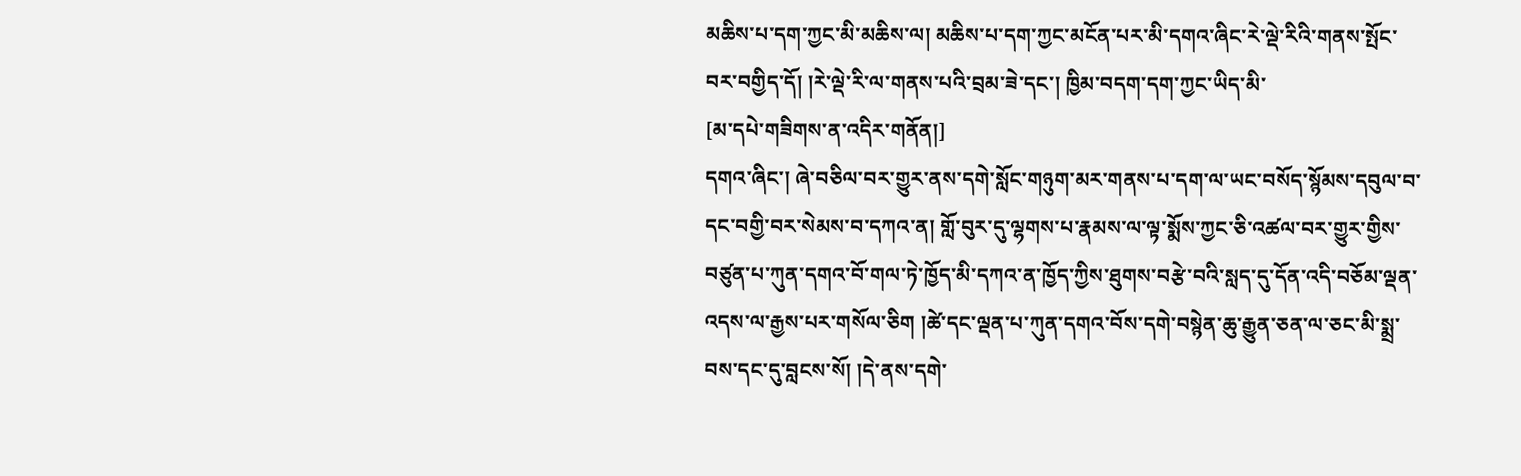མཆིས་པ་དག་ཀྱང་མི་མཆིས་ལ། མཆིས་པ་དག་ཀྱང་མངོན་པར་མི་དགའ་ཞིང་རེ་ལྡེ་རིའི་གནས་སྤོང་བར་བགྱིད་དོ། །རེ་ལྡེ་རི་ལ་གནས་པའི་བྲམ་ཟེ་དང་། ཁྱིམ་བདག་དག་ཀྱང་ཡིད་མི་
[མ་དཔེ་གཟིགས་ན་འདིར་གནོན།]
དགའ་ཞིང་། ཞེ་བཅིལ་བར་གྱུར་ནས་དགེ་སློང་གཉུག་མར་གནས་པ་དག་ལ་ཡང་བསོད་སྙོམས་དབུལ་བ་དང་བགྱི་བར་སེམས་བ་དཀའ་ན། གློ་བུར་དུ་ལྷགས་པ་རྣམས་ལ་ལྟ་སྨོས་ཀྱང་ཅི་འཚལ་བར་གྱུར་གྱིས་བཙུན་པ་ཀུན་དགའ་བོ་གལ་ཏེ་ཁྱོད་མི་དཀའ་ན་ཁྱོད་ཀྱིས་ཐུགས་བརྩེ་བའི་སླད་དུ་དོན་འདི་བཅོམ་ལྡན་འདས་ལ་རྒྱས་པར་གསོལ་ཅིག །ཚེ་དང་ལྡན་པ་ཀུན་དགའ་བོས་དགེ་བསྙེན་ཆུ་རྒྱུན་ཅན་ལ་ཅང་མི་སྨྲ་བས་དང་དུ་བླངས་སོ། །དེ་ནས་དགེ་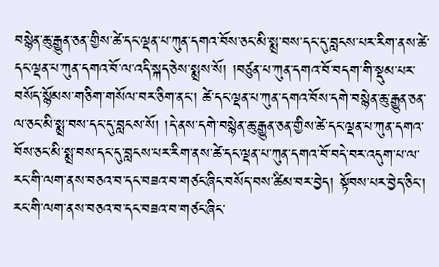བསྙེན་ཆུ་རྒྱུན་ཅན་གྱིས་ཚེ་དང་ལྡན་པ་ཀུན་དགའ་བོས་ཅང་མི་སྨྲ་བས་དང་དུ་བླངས་པར་རིག་ནས་ཚེ་དང་ལྡན་པ་ཀུན་དགའ་བོ་ལ་འདི་སྐད་ཅེས་སྨྲས་སོ། །བཙུན་པ་ཀུན་དགའ་བོ་བདག་གི་སྡུམ་པར་བསོད་སྙོམས་གཅིག་གསོལ་བར་ཅིག་ནང་། ཚེ་དང་ལྡན་པ་ཀུན་དགའ་བོས་དགེ་བསྙེན་ཆུ་རྒྱུན་ཅན་ལ་ཅང་མི་སྨྲ་བས་དང་དུ་བླངས་སོ། །དེ་ནས་དགེ་བསྙེན་ཆུ་རྒྱུན་ཅན་གྱིས་ཚེ་དང་ལྡན་པ་ཀུན་དགའ་བོས་ཅང་མི་སྨྲ་བས་དང་དུ་བླངས་པར་རིག་ནས་ཚེ་དང་ལྡན་པ་ཀུན་དགའ་བོ་བདེ་བར་འདུག་པ་ལ་རང་གི་ལག་ནས་བཅའ་བ་དང་བཟའ་བ་གཙང་ཞིང་བསོད་བས་ཚིམ་བར་བྱེད། སྟོབས་པར་བྱེད་ཅིང་། རང་གི་ལག་ནས་བཅའ་བ་དང་བཟའ་བ་གཙང་ཞིང་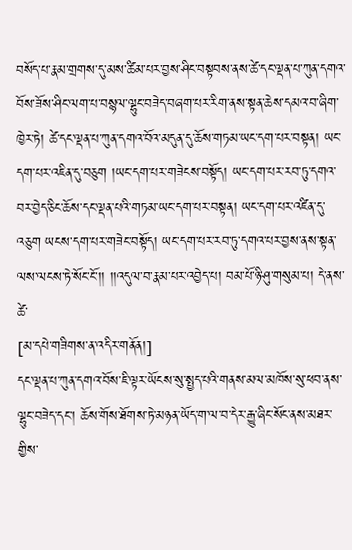བསོད་པ་རྣམ་གྲགས་དུ་མས་ཚིམ་པར་བྱས་ཤིང་བསྟབས་ནས་ཚེ་དང་ལྡན་པ་ཀུན་དགའ་བོས་ཟོས་ཤིང་ལག་པ་བསྙལ་ལྷུང་བཟེད་བཞག་པར་རིག་ནས་སྟན་ཆེས་དམའ་བ་ཞིག་ཁྱེར་ཏེ། ཚེ་དང་ལྡན་པ་ཀུན་དགའ་བོའ་མདུན་དུ་ཆོས་གཏམ་ཡང་དག་པར་བསྟན། ཡང་དག་པར་འཇིན་དུ་བཅུག །ཡང་དག་པར་གཟེངས་བསྟོད། ཡང་དག་པར་རབ་ཏུ་དགའ་བར་བྱེད་ཅིང་ཆོས་དང་ལྡན་པའི་གཏམ་ཡང་དག་པར་བསྟན། ཡང་དག་པར་འཛིན་དུ་འཅུག ཡངས་དག་པར་གཟེང་བསྟོད། ཡང་དག་པར་རབ་ཏུ་དགའ་པར་བྱས་ནས་སྟན་ལས་ལངས་ཏེ་སོང་ངོ་།། །།འདུལ་བ་རྣམ་པར་འབྱེད་པ། བམ་པོ་ཉི་ཤུ་གསུམ་པ། དེ་ནས་ཚེ་
[མ་དཔེ་གཟིགས་ན་འདིར་གནོན།]
དང་ལྡན་པ་ཀུན་དགའ་བོས་ཇི་ལྟར་ཡོངས་སུ་སྤྱད་པའི་གནས་མལ་མཁོས་སུ་ཕབ་ནས་ལྷུང་བཟེད་དང་། ཆོས་གོས་ཐོགས་ཏེ་མཉན་ཡོད་ག་ལ་བ་དེར་རྒྱུ་ཞིང་སོང་ནས་མཐར་གྱིས་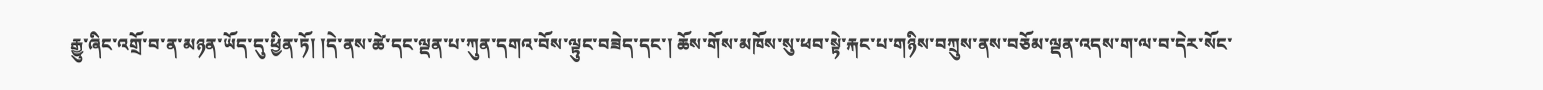རྒྱུ་ཞིང་འགྲོ་བ་ན་མཉན་ཡོད་དུ་ཕྱིན་ཏོ། །དེ་ནས་ཚེ་དང་ལྡན་པ་ཀུན་དགའ་བོས་ལྟུང་བཟེད་དང་། ཆོས་གོས་མཁོས་སུ་ཕབ་སྟེ་རྐང་པ་གཉིས་བཀྲུས་ནས་བཅོམ་ལྡན་འདས་ག་ལ་བ་དེར་སོང་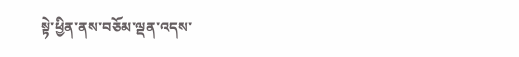སྟེ་ཕྱིན་ནས་བཅོམ་ལྡན་འདས་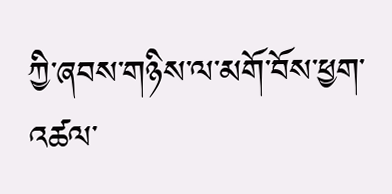ཀྱི་ཞབས་གཉིས་ལ་མགོ་བོས་ཕྱག་འཚལ་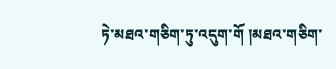ཏེ་མཐའ་གཅིག་ཏུ་འདུག་གོ །མཐའ་གཅིག་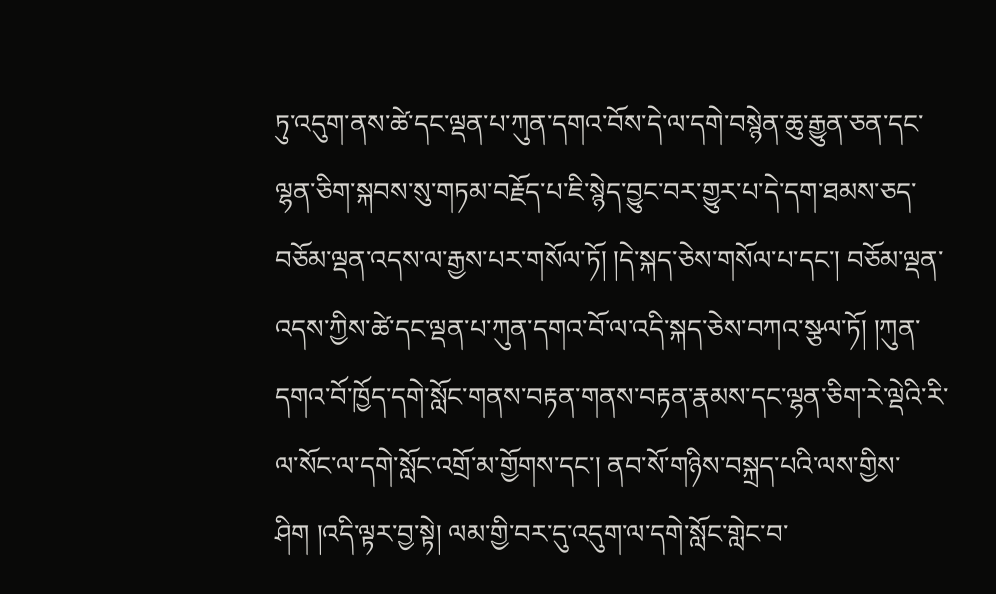ཏུ་འདུག་ནས་ཚེ་དང་ལྡན་པ་ཀུན་དགའ་བོས་དེ་ལ་དགེ་བསྙེན་ཆུ་རྒྱུན་ཅན་དང་ལྷན་ཅིག་སྐབས་སུ་གཏམ་བརྗོད་པ་ཇི་སྙེད་བྱུང་བར་གྱུར་པ་དེ་དག་ཐམས་ཅད་བཅོམ་ལྡན་འདས་ལ་རྒྱས་པར་གསོལ་ཏོ། །དེ་སྐད་ཅེས་གསོལ་པ་དང་། བཅོམ་ལྡན་འདས་ཀྱིས་ཚེ་དང་ལྡན་པ་ཀུན་དགའ་བོ་ལ་འདི་སྐད་ཅེས་བཀའ་སྩལ་ཏོ། །ཀུན་དགའ་བོ་ཁྱོད་དགེ་སློང་གནས་བརྟན་གནས་བརྟན་རྣམས་དང་ལྷན་ཅིག་རེ་ལྡེའི་རི་ལ་སོང་ལ་དགེ་སློང་འགྲོ་མ་གྱོགས་དང་། ནབ་སོ་གཉིས་བསྐྲད་པའི་ལས་གྱིས་ཤིག །འདི་ལྟར་བྱ་སྟེ། ལམ་གྱི་བར་དུ་འདུག་ལ་དགེ་སློང་གླེང་བ་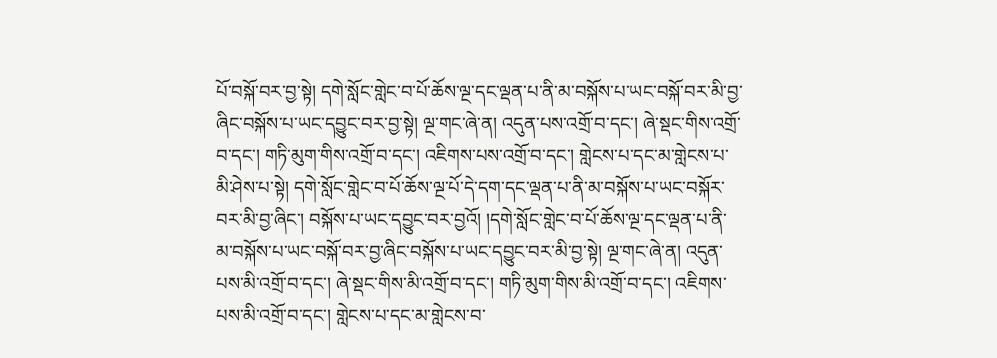པོ་བསྐོ་བར་བྱ་སྟེ། དགེ་སློང་གླེང་བ་པོ་ཆོས་ལྔ་དང་ལྡན་པ་ནི་མ་བསྐོས་པ་ཡང་བསྐོ་བར་མི་བྱ་ཞིང་བསྐོས་པ་ཡང་དབྱུང་བར་བྱ་སྟེ། ལྔ་གང་ཞེ་ན། འདུན་པས་འགྲོ་བ་དང་། ཞེ་སྡང་གིས་འགྲོ་བ་དང་། གཏི་མུག་གིས་འགྲོ་བ་དང་། འཇིགས་པས་འགྲོ་བ་དང་། གླེངས་པ་དང་མ་གླེངས་པ་མི་ཤེས་པ་སྟེ། དགེ་སློང་གླེང་བ་པོ་ཆོས་ལྔ་པོ་དེ་དག་དང་ལྡན་པ་ནི་མ་བསྐོས་པ་ཡང་བསྐོར་བར་མི་བྱ་ཞིང་། བསྐོས་པ་ཡང་དབྱུང་བར་བྱའོ། །དགེ་སློང་གླེང་བ་པོ་ཆོས་ལྔ་དང་ལྡན་པ་ནི་མ་བསྐོས་པ་ཡང་བསྐོ་བར་བྱ་ཞིང་བསྐོས་པ་ཡང་དབྱུང་བར་མི་བྱ་སྟེ། ལྔ་གང་ཞེ་ན། འདུན་པས་མི་འགྲོ་བ་དང་། ཞེ་སྡང་གིས་མི་འགྲོ་བ་དང་། གཏི་མུག་གིས་མི་འགྲོ་བ་དང་། འཇིགས་པས་མི་འགྲོ་བ་དང་། གླེངས་པ་དང་མ་གླེངས་བ་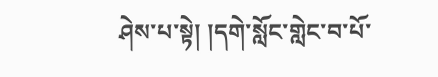ཤེས་པ་སྟེ། །དགེ་སློང་གླེང་བ་པོ་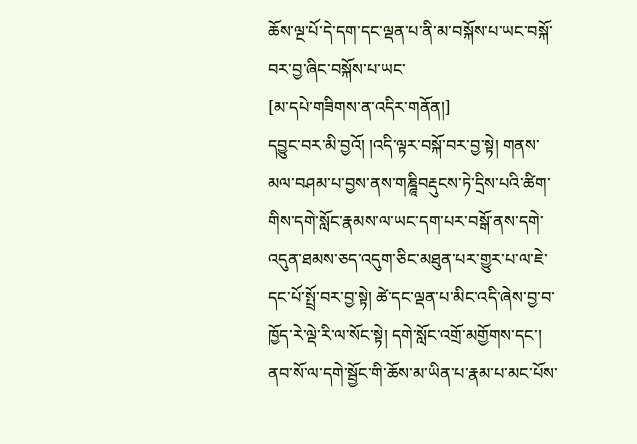ཆོས་ལྔ་པོ་དེ་དག་དང་ལྡན་པ་ནི་མ་བསྐོས་པ་ཡང་བསྐོ་བར་བྱ་ཞིང་བསྐོས་པ་ཡང་
[མ་དཔེ་གཟིགས་ན་འདིར་གནོན།]
དབྱུང་བར་མི་བྱའོ། །འདི་ལྟར་བསྐོ་བར་བྱ་སྟེ། གནས་མལ་བཤམ་པ་བྱས་ནས་གཎྜཱིབརྡུངས་ཏེ་དྲིས་པའི་ཚིག་གིས་དགེ་སློང་རྣམས་ལ་ཡང་དག་པར་བསྒོ་ནས་དགེ་འདུན་ཐམས་ཅད་འདུག་ཅིང་མཐུན་པར་གྱུར་པ་ལ་ཇེ་དང་པོ་སྤྲོ་བར་བྱ་སྟེ། ཚེ་དང་ལྡན་པ་མིང་འདི་ཞེས་བྱ་བ་ཁྱོད་རེ་ལྡེ་རི་ལ་སོང་སྟེ། དགེ་སློང་འགྲོ་མགྱོགས་དང་། ནབ་སོ་ལ་དགེ་སྦྱོང་གི་ཆོས་མ་ཡིན་པ་རྣམ་པ་མང་པོས་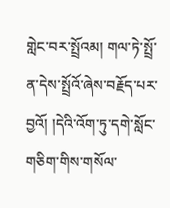གླེང་བར་སྤྲོའམ། གལ་ཏེ་སྤྲོ་ན་དེས་སྤྲོའོ་ཞེས་བརྗོད་པར་བྱའོ། །དེའི་འོག་ཏུ་དགེ་སློང་གཅིག་གིས་གསོལ་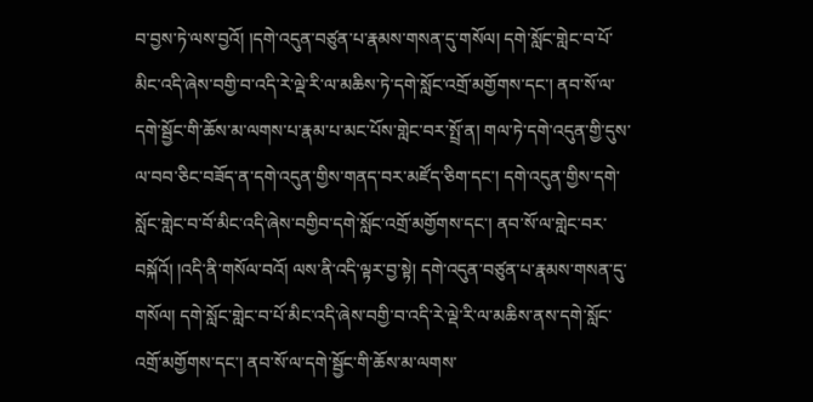བ་བྱས་ཏེ་ལས་བྱའོ། །དགེ་འདུན་བཙུན་པ་རྣམས་གསན་དུ་གསོལ། དགེ་སློང་གླེང་བ་པོ་མིང་འདི་ཞེས་བགྱི་བ་འདི་རེ་ལྡེ་རི་ལ་མཆིས་ཏེ་དགེ་སློང་འགྲོ་མགྱོགས་དང་། ནབ་སོ་ལ་དགེ་སྦྱོང་གི་ཆོས་མ་ལགས་པ་རྣམ་པ་མང་པོས་གླེང་བར་སྤྲོ་ན། གལ་ཏེ་དགེ་འདུན་གྱི་དུས་ལ་བབ་ཅིང་བཟོད་ན་དགེ་འདུན་གྱིས་གནད་བར་མཛོད་ཅིག་དང་། དགེ་འདུན་གྱིས་དགེ་སློང་གླེང་བ་བོ་མིང་འདི་ཞེས་བགྱིབ་དགེ་སློང་འགྲོ་མགྱོགས་དང་། ནབ་སོ་ལ་གླེང་བར་བསྐོའོ། །འདི་ནི་གསོལ་བའོ། ལས་ནི་འདི་ལྟར་བྱ་སྟེ། དགེ་འདུན་བཙུན་པ་རྣམས་གསན་དུ་གསོལ། དགེ་སློང་གླེང་བ་པོ་མིང་འདི་ཞེས་བགྱི་བ་འདི་རེ་ལྡེ་རི་ལ་མཆིས་ནས་དགེ་སློང་འགྲོ་མགྱོགས་དང་། ནབ་སོ་ལ་དགེ་སྦྱོང་གི་ཆོས་མ་ལགས་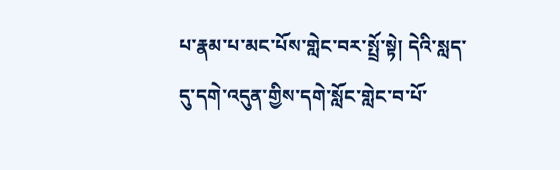པ་རྣམ་པ་མང་པོས་གླེང་བར་སྤྲོ་སྟེ། དེའི་སླད་དུ་དགེ་འདུན་གྱིས་དགེ་སློང་གླེང་བ་པོ་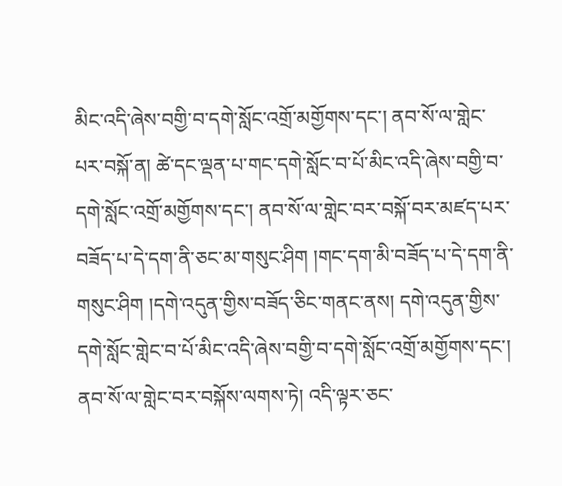མིང་འདི་ཞེས་བགྱི་བ་དགེ་སློང་འགྲོ་མགྱོགས་དང་། ནབ་སོ་ལ་གླེང་པར་བསྐོ་ན། ཚེ་དང་ལྡན་པ་གང་དགེ་སློང་བ་པོ་མིང་འདི་ཞེས་བགྱི་བ་དགེ་སློང་འགྲོ་མགྱོགས་དང་། ནབ་སོ་ལ་གླེང་བར་བསྐོ་བར་མཛད་པར་བཟོད་པ་དེ་དག་ནི་ཅང་མ་གསུང་ཤིག །གང་དག་མི་བཟོད་པ་དེ་དག་ནི་གསུང་ཤིག །དགེ་འདུན་གྱིས་བཟོད་ཅིང་གནང་ནས། དགེ་འདུན་གྱིས་དགེ་སློང་གླེང་བ་པོ་མིང་འདི་ཞེས་བགྱི་བ་དགེ་སློང་འགྲོ་མགྱོགས་དང་། ནབ་སོ་ལ་གླེང་བར་བསྐོས་ལགས་ཏེ། འདི་ལྟར་ཅང་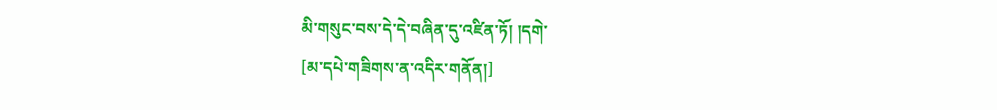མི་གསུང་བས་དེ་དེ་བཞིན་དུ་འཛིན་ཏོ། །དགེ་
[མ་དཔེ་གཟིགས་ན་འདིར་གནོན།]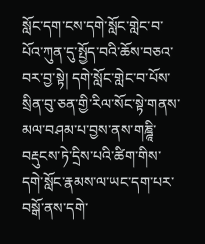སློང་དག་ངས་དགེ་སློང་གླེང་བ་པོའ་ཀུན་དུ་སྤྱོད་བའི་ཆོས་བཅའ་བར་བྱ་སྟེ། དགེ་སློང་གླེང་བ་པོས་སྲིན་བུ་ཅན་གྱི་རིལ་སོང་སྟེ་གནས་མལ་བཤམ་པ་བྱས་ནས་གཎྜཱི་བརྡུངས་ཏེ་དྲིས་པའི་ཚིག་གིས་དགེ་སློང་རྣམས་ལ་ཡང་དག་པར་བསྒོ་ནས་དགེ་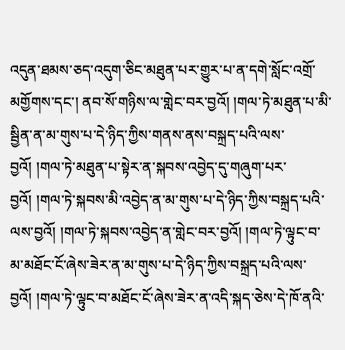འདུན་ཐམས་ཅད་འདུག་ཅིང་མཐུན་པར་གྱུར་པ་ན་དགེ་སློང་འགྲོ་མགྱོགས་དང་། ནབ་སོ་གཉིས་ལ་གླེང་བར་བྱའོ། །གལ་ཏེ་མཐུན་པ་མི་སྦྱིན་ན་མ་གུས་པ་དེ་ཉིད་ཀྱིས་གནས་ནས་བསྐྲད་པའི་ལས་བྱའོ། །གལ་ཏེ་མཐུན་པ་སྟེར་ན་སྐབས་འབྱེད་དུ་གཞུག་པར་བྱའོ། །གལ་ཏེ་སྐབས་མི་འབྱེད་ན་མ་གུས་པ་དེ་ཉིད་ཀྱིས་བསྐྲད་པའི་ལས་བྱའོ། །གལ་ཏེ་སྐབས་འབྱེད་ན་གླེང་བར་བྱའོ། །གལ་ཏེ་ལྟུང་བ་མ་མཐོང་ངོ་ཞེས་ཟེར་ན་མ་གུས་པ་དེ་ཉིད་ཀྱིས་བསྐྲད་པའི་ལས་བྱའོ། །གལ་ཏེ་ལྟུང་བ་མཐོང་ངོ་ཞེས་ཟེར་ན་འདི་སྐད་ཅེས་དེ་ཁོ་ནའི་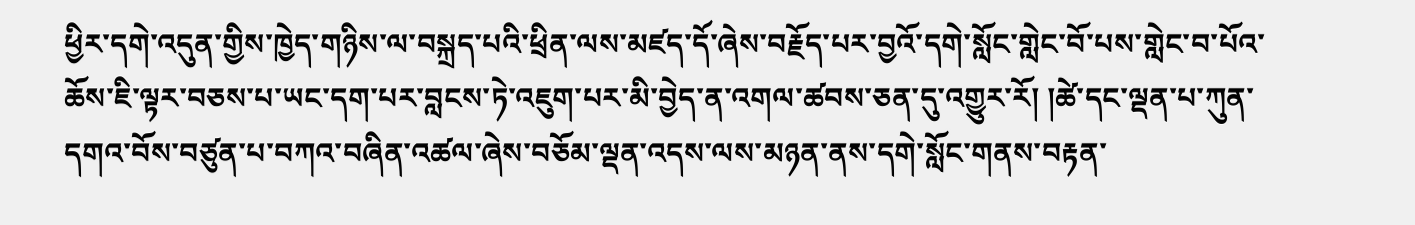ཕྱིར་དགེ་འདུན་གྱིས་ཁྱེད་གཉིས་ལ་བསྐྲད་པའི་ཕྲིན་ལས་མཛད་དོ་ཞེས་བརྗོད་པར་བྱའོ་དགེ་སློང་གླེང་བོ་པས་གླེང་བ་པོའ་ཆོས་ཇི་ལྟར་བཅས་པ་ཡང་དག་པར་བླངས་ཏེ་འཇུག་པར་མི་བྱེད་ན་འགལ་ཚབས་ཅན་དུ་འགྱུར་རོ། །ཚེ་དང་ལྡན་པ་ཀུན་དགའ་བོས་བཙུན་པ་བཀའ་བཞིན་འཚལ་ཞེས་བཅོམ་ལྡན་འདས་ལས་མཉན་ནས་དགེ་སློང་གནས་བརྟན་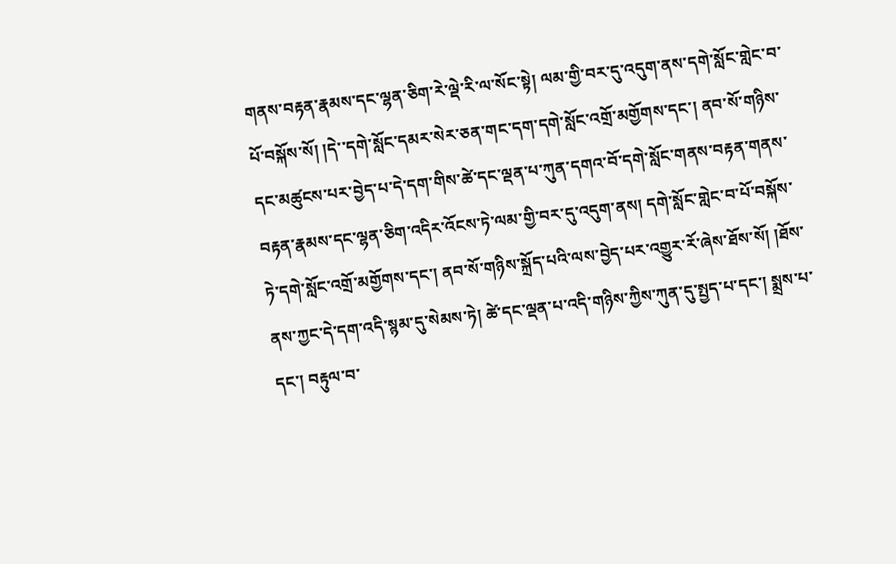གནས་བརྟན་རྣམས་དང་ལྷན་ཅིག་རེ་ལྡེ་རི་ལ་སོང་སྟེ། ལམ་གྱི་བར་དུ་འདུག་ནས་དགེ་སློང་གླེང་བ་པོ་བསྐོས་སོ། །དེ་་དགེ་སློང་དམར་སེར་ཅན་གང་དག་དགེ་སློང་འགྲོ་མགྱོགས་དང་། ནབ་སོ་གཉིས་དང་མཚུངས་པར་བྱེད་པ་དེ་དག་གིས་ཚེ་དང་ལྡན་པ་ཀུན་དགའ་བོ་དགེ་སློང་གནས་བརྟན་གནས་བརྟན་རྣམས་དང་ལྷན་ཅིག་འདིར་འོངས་ཏེ་ལམ་གྱི་བར་དུ་འདུག་ནས། དགེ་སློང་གླེང་བ་པོ་བསྐོས་ཏེ་དགེ་སློང་འགྲོ་མགྱོགས་དང་། ནབ་སོ་གཉིས་སྐྲོད་པའི་ལས་བྱེད་པར་འགྱུར་རོ་ཞེས་ཐོས་སོ། །ཐོས་ནས་ཀྱང་དེ་དག་འདི་སྙམ་དུ་སེམས་ཏེ། ཚེ་དང་ལྡན་པ་འདི་གཉིས་ཀྱིས་ཀུན་དུ་སྤྱད་པ་དང་། སྨྲས་པ་དང་། བརྟུལ་བ་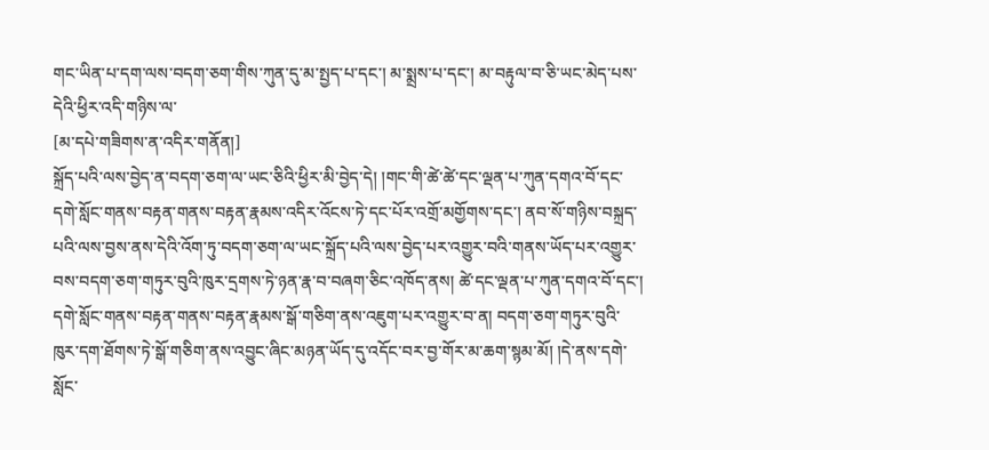གང་ཡིན་པ་དག་ལས་བདག་ཅག་གིས་ཀུན་དུ་མ་སྤྱད་པ་དང་། མ་སྨྲས་པ་དང་། མ་བརྟུལ་བ་ཅི་ཡང་མེད་པས་དེའི་ཕྱིར་འདི་གཉིས་ལ་
[མ་དཔེ་གཟིགས་ན་འདིར་གནོན།]
སྐྲོད་པའི་ལས་བྱེད་ན་བདག་ཅག་ལ་ཡང་ཅིའི་ཕྱིར་མི་བྱེད་དེ། །གང་གི་ཚེ་ཚེ་དང་ལྡན་པ་ཀུན་དགའ་བོ་དང་དགེ་སློང་གནས་བརྟན་གནས་བརྟན་རྣམས་འདིར་འོངས་ཏེ་དང་པོར་འགྲོ་མགྱོགས་དང་། ནབ་སོ་གཉིས་བསྐྲད་པའི་ལས་བྱས་ནས་དེའི་འོག་ཏུ་བདག་ཅག་ལ་ཡང་སྐྲོད་པའི་ལས་བྱེད་པར་འགྱུར་བའི་གནས་ཡོད་པར་འགྱུར་བས་བདག་ཅག་གཏུར་བུའི་ཁུར་དྲགས་ཏེ་ཉན་རྣ་བ་བཞག་ཅིང་འཁོད་ནས། ཚེ་དང་ལྡན་པ་ཀུན་དགའ་བོ་དང་། དགེ་སློང་གནས་བརྟན་གནས་བརྟན་རྣམས་སྒོ་གཅིག་ནས་འཇུག་པར་འགྱུར་བ་ན། བདག་ཅག་གཏུར་བུའི་ཁུར་དག་ཐོགས་ཏེ་སྒོ་གཅིག་ནས་འབྱུང་ཞིང་མཉན་ཡོད་དུ་འདོང་བར་བྱ་གོར་མ་ཆག་སྙམ་མོ། །དེ་ནས་དགེ་སློང་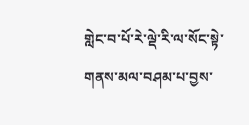གླེང་བ་པོ་རེ་ལྡེ་རི་ལ་སོང་སྟེ་གནས་མལ་བཤམ་པ་བྱས་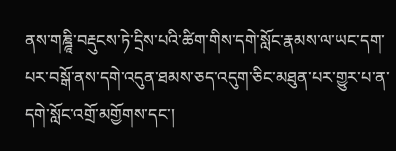ནས་གཎྜཱི་བརྡུངས་ཏེ་དྲིས་པའི་ཚིག་གིས་དགེ་སློང་རྣམས་ལ་ཡང་དག་པར་བསྒོ་ནས་དགེ་འདུན་ཐམས་ཅད་འདུག་ཅིང་མཐུན་པར་གྱུར་པ་ན་དགེ་སློང་འགྲོ་མགྱོགས་དང་།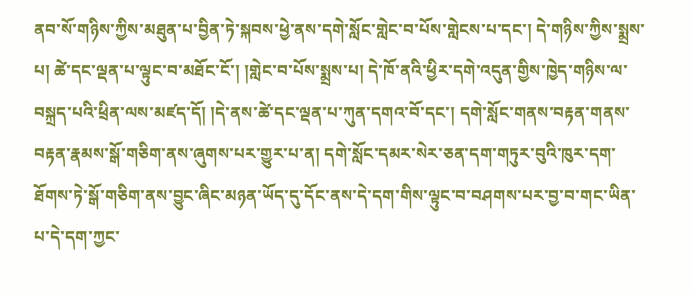ནབ་སོ་གཉིས་ཀྱིས་མཐུན་པ་བྱིན་ཏེ་སྐབས་ཕྱེ་ནས་དགེ་སློང་གླེང་བ་པོས་གླེངས་པ་དང་། དེ་གཉིས་ཀྱིས་སྨྲས་པ། ཚེ་དང་ལྡན་པ་ལྟུང་བ་མཐོང་ངོ་། །གླེང་བ་པོས་སྨྲས་པ། དེ་ཁོ་ནའི་ཕྱིར་དགེ་འདུན་གྱིས་ཁྱེད་གཉིས་ལ་བསྐྲད་པའི་ཕྲིན་ལས་མཛད་དོ། །དེ་ནས་ཚེ་དང་ལྡན་པ་ཀུན་དགའ་བོ་དང་། དགེ་སློང་གནས་བརྟན་གནས་བརྟན་རྣམས་སྒོ་གཅིག་ནས་ཞུགས་པར་གྱུར་པ་ན། དགེ་སློང་དམར་སེར་ཅན་དག་གཏུར་བུའི་ཁུར་དག་ཐོགས་ཏེ་སྒོ་གཅིག་ནས་བྱུང་ཞིང་མཉན་ཡོད་དུ་དོང་ནས་དེ་དག་གིས་ལྟུང་བ་བཤགས་པར་བྱ་བ་གང་ཡིན་པ་དེ་དག་ཀྱང་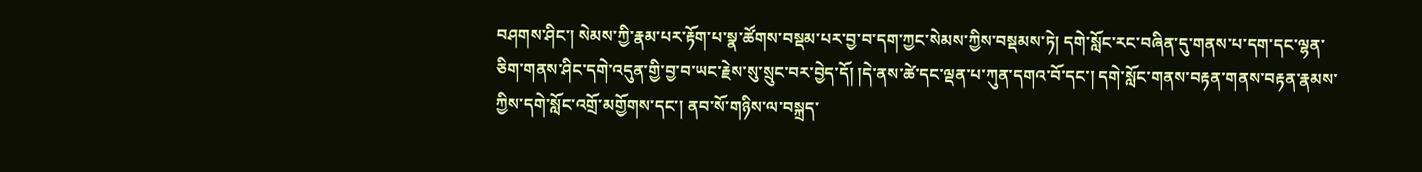བཤགས་ཤིང་། སེམས་ཀྱི་རྣམ་པར་རྟོག་པ་སྣ་ཚོགས་བསྡམ་པར་བྱ་བ་དག་ཀྱང་སེམས་ཀྱིས་བསྡམས་ཏེ། དགེ་སློང་རང་བཞིན་དུ་གནས་པ་དག་དང་ལྷན་ཅིག་གནས་ཤིང་དགེ་འདུན་གྱི་བྱ་བ་ཡང་རྗེས་སུ་སྲུང་བར་བྱེད་དོ། །དེ་ནས་ཚེ་དང་ལྡན་པ་ཀུན་དགའ་བོ་དང་། དགེ་སློང་གནས་བརྟན་གནས་བརྟན་རྣམས་ཀྱིས་དགེ་སློང་འགྲོ་མགྱོགས་དང་། ནབ་སོ་གཉིས་ལ་བསྐྲད་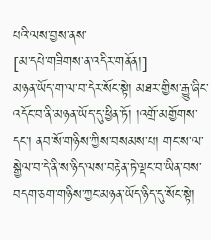པའི་ལས་བྱས་ནས་
[མ་དཔེ་གཟིགས་ན་འདིར་གནོན།]
མཉན་ཡོད་ག་ལ་བ་དེར་སོང་སྟེ། མཐར་གྱིས་རྒྱུ་ཞིང་འདོང་བ་ནི་མཉན་ཡོད་དུ་ཕྱིན་ཏོ། །འགྲོ་མགྱོགས་དང་། ནབ་སོ་གཉིས་ཀྱིས་བསམས་པ། གང་ས་ལ་སྒྱེལ་བ་དེ་ནི་ས་ཉིད་ལས་བརྟེན་ཏེ་ལྡང་བ་ཡིན་བས་བདག་ཅག་གཉིས་ཀྱང་མཉན་ཡོད་ཉིད་དུ་སོང་སྟེ།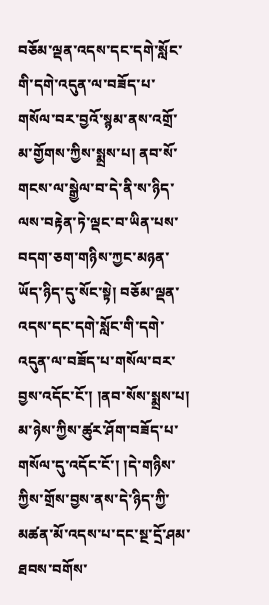བཅོམ་ལྡན་འདས་དང་དགེ་སློང་གི་དགེ་འདུན་ལ་བཟོད་པ་གསོལ་བར་བྱའོ་སྙམ་ནས་འགྲོ་མ་གྱོགས་ཀྱིས་སྨྲས་པ། ནབ་སོ་གངས་ལ་སྒྱེལ་བ་དེ་ནི་ས་ཉིད་ལས་བརྟེན་ཏེ་ལྡང་བ་ཡིན་པས་བདག་ཅག་གཉིས་ཀྱང་མཉན་ཡོད་ཉིད་དུ་སོང་སྟེ། བཅོམ་ལྡན་འདས་དང་དགེ་སློང་གི་དགེ་འདུན་ལ་བཟོད་པ་གསོལ་བར་བྱས་འདོང་ངོ་། །ནབ་སོས་སྨྲས་པ། མ་ཉེས་ཀྱིས་ཚུར་ཤོག་བཟོད་པ་གསོལ་དུ་འདོང་ངོ་། །དེ་གཉིས་ཀྱིས་གྲོས་བྱས་ནས་དེ་ཉིད་ཀྱི་མཚན་མོ་འདས་པ་དང་སྔ་དྲོ་ཤམ་ཐབས་བགོས་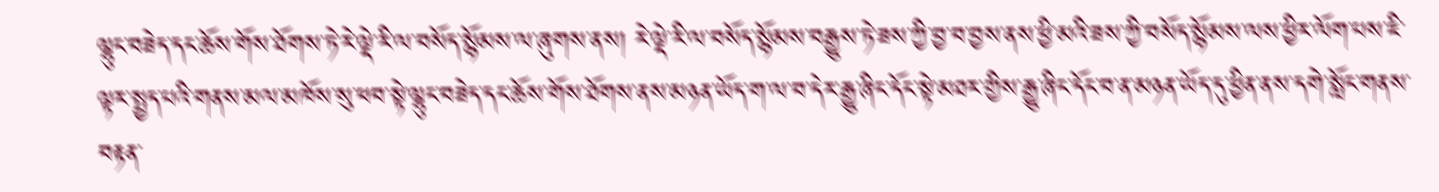ལྷུང་བཟེད་དང་ཆོས་གོས་ཐོགས་ཏེ་རེ་ལྡེ་རི་ལ་བསོད་སྙོམས་ལ་ཞུགས་ནས། རེ་ལྡེ་རི་ལ་བསོད་སྙོམས་བརྒྱུས་ཏེ་ཟས་ཀྱི་བྱ་བ་བྱས་ནས་ཕྱི་མའི་ཟས་ཀྱི་བསོད་སྙོམས་ལས་ཕྱིར་ལོག་པས་ཇི་ལྟར་སྤྱད་པའི་གནས་མལ་མཁོས་སུ་ཕབ་སྟེ་ལྷུང་བཟེད་དང་ཆོས་གོས་ཐོགས་ནས་མཉན་ཡོད་ག་ལ་བ་དེར་རྒྱུ་ཞིང་དོང་སྟེ་མཐར་གྱིས་རྒྱུ་ཞིང་དོང་བ་ན་མཉན་ཡོད་དུ་ཕྱིན་ནས་དགེ་སློང་གནས་བརྟན་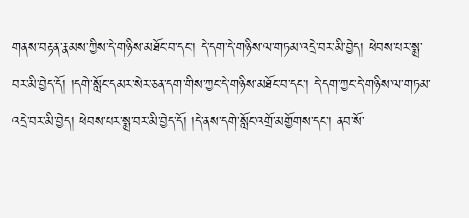གནས་བརྟན་རྣམས་ཀྱིས་དེ་གཉིས་མཐོང་བ་དང་། དེ་དག་དེ་གཉིས་ལ་གཏམ་འདྲེ་བར་མི་བྱེད། ཕེབས་པར་སྨྲ་བར་མི་བྱེད་དོ། །དགེ་སློང་དམར་སེར་ཅན་དག་གིས་ཀྱང་དེ་གཉིས་མཐོང་བ་དང་། དེ་དག་ཀྱང་དེ་གཉིས་ལ་གཏམ་འདྲེ་བར་མི་བྱེད། ཕེབས་པར་སྨྲ་བར་མི་བྱེད་དོ། །དེ་ནས་དགེ་སློང་འགྲོ་མགྱོགས་དང་། ནབ་སོ་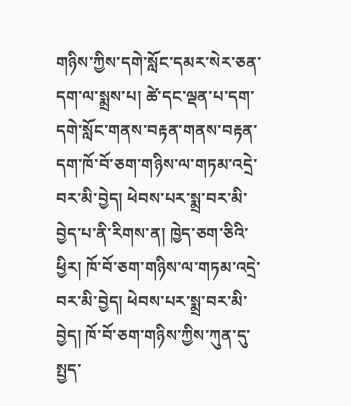གཉིས་ཀྱིས་དགེ་སློང་དམར་སེར་ཅན་དག་ལ་སྨྲས་པ། ཚེ་དང་ལྡན་པ་དག་དགེ་སློང་གནས་བརྟན་གནས་བརྟན་དག་ཁོ་བོ་ཅག་གཉིས་ལ་གཏམ་འདྲེ་བར་མི་བྱེད། ཕེབས་པར་སྨྲ་བར་མི་བྱེད་པ་ནི་རིགས་ན། ཁྱེད་ཅག་ཅིའི་ཕྱིར། ཁོ་བོ་ཅག་གཉིས་ལ་གཏམ་འདྲེ་བར་མི་བྱེད། ཕེབས་པར་སྨྲ་བར་མི་བྱེད། ཁོ་བོ་ཅག་གཉིས་ཀྱིས་ཀུན་དུ་སྤྱད་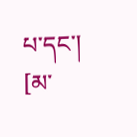པ་དང་།
[མ་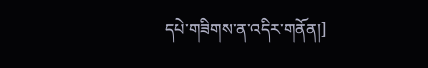དཔེ་གཟིགས་ན་འདིར་གནོན།]